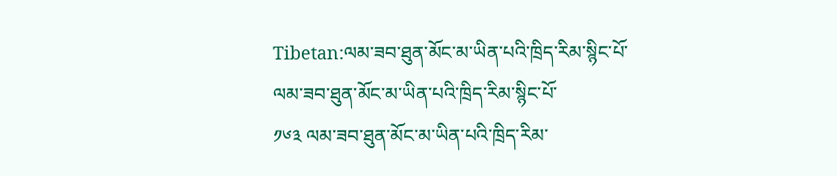Tibetan:ལམ་ཟབ་ཐུན་མོང་མ་ཡིན་པའི་ཁྲིད་རིམ་སྙིང་པོ་
ལམ་ཟབ་ཐུན་མོང་མ་ཡིན་པའི་ཁྲིད་རིམ་སྙིང་པོ་
༡༦༣ ལམ་ཟབ་ཐུན་མོང་མ་ཡིན་པའི་ཁྲིད་རིམ་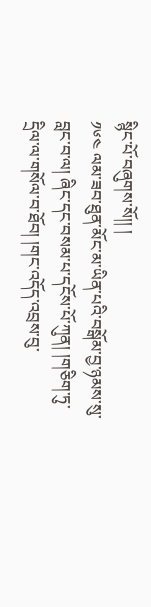སྙིང་པོ་བཞུགས་སོ།། །
༡༦༤ ལམ་ཟབ་ཐུན་མོང་མ་ཡིན་པའི་བསྒོམ་བྱ་ཉམས་སུ་བླང་བ་ལ། ཞིང་དང་བསམ་པ་དངོས་པོ་ཀུན། །གཅིག་ཏུ་དྲིལ་ལ་གསོལ་བ་ཐོབ། །གང་འདོད་འབྲས་བུ་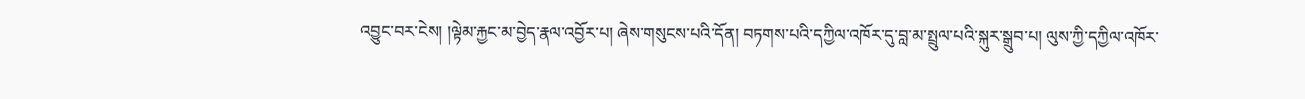འབྱུང་བར་ངེས། །ལྟེམ་རྐྱང་མ་བྱེད་རྣལ་འབྱོར་པ། ཞེས་གསུངས་པའི་དོན། བཏགས་པའི་དཀྱིལ་འཁོར་དུ་བླ་མ་སྤྲུལ་པའི་སྐུར་སྒྲུབ་པ། ལུས་ཀྱི་དཀྱིལ་འཁོར་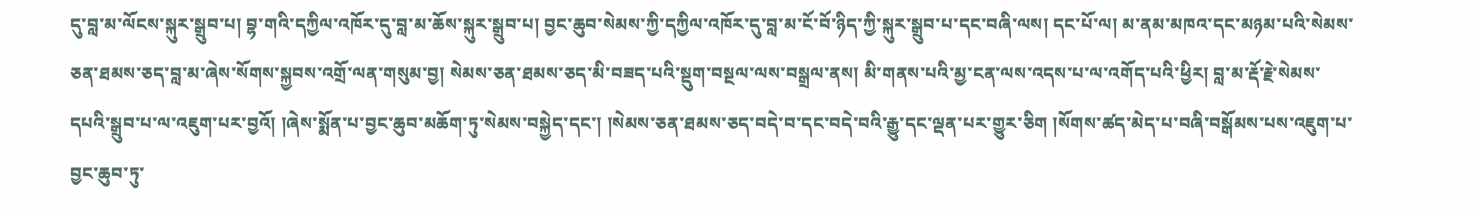དུ་བླ་མ་ལོངས་སྐུར་སྒྲུབ་པ། བྷ་གའི་དཀྱིལ་འཁོར་དུ་བླ་མ་ཆོས་སྐུར་སྒྲུབ་པ། བྱང་ཆུབ་སེམས་ཀྱི་དཀྱིལ་འཁོར་དུ་བླ་མ་ངོ་བོ་ཉིད་ཀྱི་སྐུར་སྒྲུབ་པ་དང་བཞི་ལས། དང་པོ་ལ། མ་ནམ་མཁའ་དང་མཉམ་པའི་སེམས་ཅན་ཐམས་ཅད་བླ་མ་ཞེས་སོགས་སྐྱབས་འགྲོ་ལན་གསུམ་བྱ། སེམས་ཅན་ཐམས་ཅད་མི་བཟད་པའི་སྡུག་བསྔལ་ལས་བསྒྲལ་ནས། མི་གནས་པའི་མྱ་ངན་ལས་འདས་པ་ལ་འགོད་པའི་ཕྱིར། བླ་མ་རྡོ་རྗེ་སེམས་དཔའི་སྒྲུབ་པ་ལ་འཇུག་པར་བྱའོ། །ཞེས་སྨོན་པ་བྱང་ཆུབ་མཆོག་ཏུ་སེམས་བསྐྱེད་དང་། །སེམས་ཅན་ཐམས་ཅད་བདེ་བ་དང་བདེ་བའི་རྒྱུ་དང་ལྡན་པར་གྱུར་ཅིག །སོགས་ཚད་མེད་པ་བཞི་བསྒོམས་པས་འཇུག་པ་བྱང་ཆུབ་ཏུ་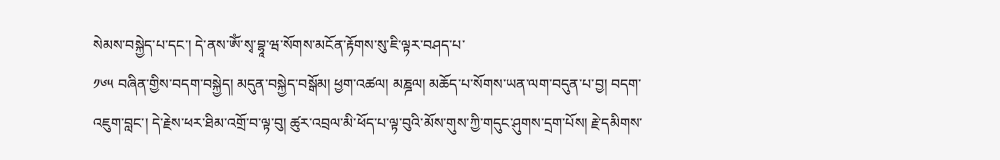སེམས་བསྐྱེད་པ་དང་། དེ་ནས་ༀ་སྭ་བྷཱ་ཝ་སོགས་མངོན་རྟོགས་སུ་ཇི་ལྟར་བཤད་པ་
༡༦༥ བཞིན་གྱིས་བདག་བསྐྱེད། མདུན་བསྐྱེད་བསྒོམ། ཕྱག་འཚལ། མཎྜལ། མཆོད་པ་སོགས་ཡན་ལག་བདུན་པ་བྱ། བདག་འཇུག་བླང་། དེ་རྗེས་ཕར་ཐིམ་འགྲོ་བ་ལྟ་བུ། ཚུར་འབྲལ་མི་ཕོད་པ་ལྟ་བུའི་མོས་གུས་ཀྱི་གདུང་ཤུགས་དྲག་པོས། རྗེ་དམིགས་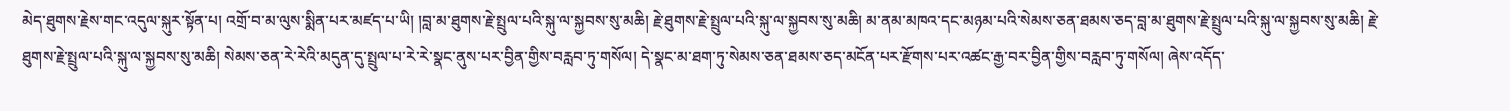མེད་ཐུགས་རྗེས་གང་འདུལ་སྐུར་སྟོན་པ། འགྲོ་བ་མ་ལུས་སྨིན་པར་མཛད་པ་ཡི། །བླ་མ་ཐུགས་རྗེ་སྤྲུལ་པའི་སྐུ་ལ་སྐྱབས་སུ་མཆི། རྗེ་ཐུགས་རྗེ་སྤྲུལ་པའི་སྐུ་ལ་སྐྱབས་སུ་མཆི། མ་ནམ་མཁའ་དང་མཉམ་པའི་སེམས་ཅན་ཐམས་ཅད་བླ་མ་ཐུགས་རྗེ་སྤྲུལ་པའི་སྐུ་ལ་སྐྱབས་སུ་མཆི། རྗེ་ཐུགས་རྗེ་སྤྲུལ་པའི་སྐུ་ལ་སྐྱབས་སུ་མཆི། སེམས་ཅན་རེ་རེའི་མདུན་དུ་སྤྲུལ་པ་རེ་རེ་སྣང་ནུས་པར་བྱིན་གྱིས་བརླབ་ཏུ་གསོལ། དེ་སྣང་མ་ཐག་ཏུ་སེམས་ཅན་ཐམས་ཅད་མངོན་པར་རྫོགས་པར་འཚང་རྒྱ་བར་བྱིན་གྱིས་བརླབ་ཏུ་གསོལ། ཞེས་འདོད་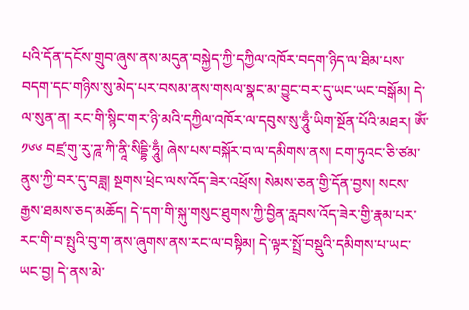པའི་དོན་དངོས་གྲུབ་ཞུས་ནས་མདུན་བསྐྱེད་ཀྱི་དཀྱིལ་འཁོར་བདག་ཉིད་ལ་ཐིམ་པས་བདག་དང་གཉིས་སུ་མེད་པར་བསམ་ནས་གསལ་སྣང་མ་བྱུང་བར་དུ་ཡང་ཡང་བསྒོམ། དེ་ལ་སུན་ན། རང་གི་སྙིང་གར་ཉི་མའི་དཀྱིལ་འཁོར་ལ་དབུས་སུ་ཧཱུྃ་ཡིག་སྔོན་པོའི་མཐར། ༀ་
༡༦༦ བཛྲ་གུ་རུ་ཌཱ་ཀི་ནཱི་སིདྡྷི་ཧཱུྃ། ཞེས་པས་བསྐོར་བ་ལ་དམིགས་ནས། ངག་ཏུའང་ཅི་ཙམ་ནུས་ཀྱི་བར་དུ་བཟླ། སྔགས་ཕྲེང་ལས་འོད་ཟེར་འཕྲོས། སེམས་ཅན་གྱི་དོན་བྱས། སངས་རྒྱས་ཐམས་ཅད་མཆོད། དེ་དག་གི་སྐུ་གསུང་ཐུགས་ཀྱི་བྱིན་རླབས་འོད་ཟེར་གྱི་རྣམ་པར་རང་གི་བ་སྤུའི་བུ་ག་ནས་ཞུགས་ནས་རང་ལ་བསྟིམ། དེ་ལྟར་སྤྲོ་བསྡུའི་དམིགས་པ་ཡང་ཡང་བྱ། དེ་ནས་མེ་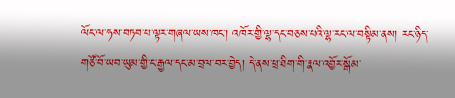ལོང་ལ་ཧས་བཏབ་པ་ལྟར་གཞལ་ཡས་ཁང་། འཁོར་གྱི་ལྷ་དང་བཅས་པའི་ལྷ་རང་ལ་བསྟིམ་ནས། རང་ཉིད་གཙོ་བོ་ཡབ་ཡུམ་གྱི་ང་རྒྱལ་དང་མ་བྲལ་བར་བྱེད། དེ་ནས་ཕྲ་ཐིག་གི་རྣལ་འབྱོར་སྒོམ་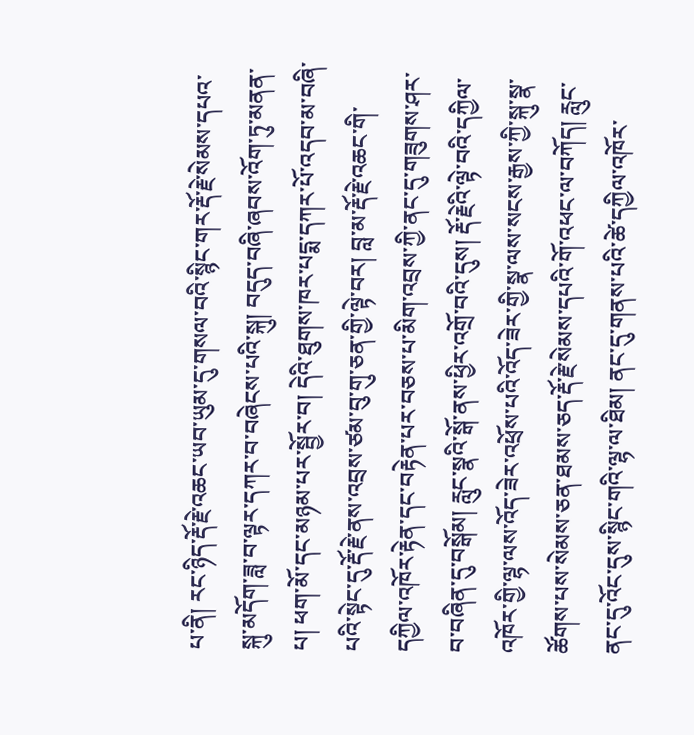པ་ནི། རང་ཉིད་རྡོ་རྗེ་འཆང་ཡབ་ཡུམ་དུ་གསལ་བའི་སྙིང་གར་རྡོ་རྗེ་སེམས་དཔའ་སྐུ་མདོག་ཟླ་བ་ལྟར་དཀར་བ་བཞེངས་པའི་སྐུ། བདུད་བཞི་ཞབས་འོག་ཏུ་མནན་པ། ཕག་མོ་དང་མཉམ་པར་སྦྱོར་བ། དེའི་ཐུགས་ཁར་པདྨ་དཀར་པོ་འདབ་མ་བཞི་པའི་སྟེང་དུ་རྡོ་རྗེ་ནས་འབྲས་ཙམ་བུ་གུ་ཅན་གྱི་ལྟེ་བར། བླ་མ་རྡོ་རྗེ་འཆང་གི་དཀྱིལ་འཁོར་རྟེན་དང་བརྟེན་པར་བཅས་པ་མིག་འབྲས་ཀྱི་ནང་དུ་གཟུགས་ཤར་བ་བཞིན་དུ་བསྒོམ། རླུང་སྣའི་སྒོ་ནས་ཕྱིར་འགྲོ་བའི་དུས། རྡོ་རྗེའི་ལྟེ་བའི་དཀྱིལ་འཁོར་གྱི་ལྷ་ལས་འོད་ཟེར་འཕྲོས་པའི་འོད་ཟེར་གྱི་སྣ་ལས་སངས་རྒྱས་ཀྱི་སྐུ་སྣ་ཚོགས་པས་སེམས་ཅན་ཐམས་ཅད་རྡོ་རྗེ་སེམས་དཔའི་གོ་འཕང་ལ་བཀོད། རླུང་ནང་དུ་འོང་དུས་སྙིང་གའི་ལྷ་ལ་ཐིམ། ནང་དུ་གནས་པའི་ཚེ་དཀྱིལ་འཁོར་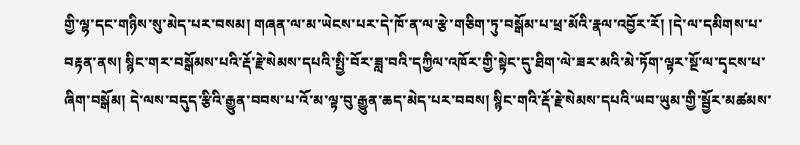གྱི་ལྷ་དང་གཉིས་སུ་མེད་པར་བསམ། གཞན་ལ་མ་ཡེངས་པར་དེ་ཁོ་ན་ལ་རྩེ་གཅིག་ཏུ་བསྒོམ་པ་ཕྲ་མོའི་རྣལ་འབྱོར་རོ། །དེ་ལ་དམིགས་པ་བརྟན་ནས། སྙིང་གར་བསྒོམས་པའི་རྡོ་རྗེ་སེམས་དཔའི་སྤྱི་བོར་ཟླ་བའི་དཀྱིལ་འཁོར་གྱི་སྟེང་དུ་ཐིག་ལེ་ཟར་མའི་མེ་ཏོག་ལྟར་སྔོ་ལ་དྭངས་པ་ཞིག་བསྒོམ། དེ་ལས་བདུད་རྩིའི་རྒྱུན་བབས་པ་འོ་མ་ལྟ་བུ་རྒྱུན་ཆད་མེད་པར་བབས། སྙིང་གའི་རྡོ་རྗེ་སེམས་དཔའི་ཡབ་ཡུམ་གྱི་སྦྱོར་མཚམས་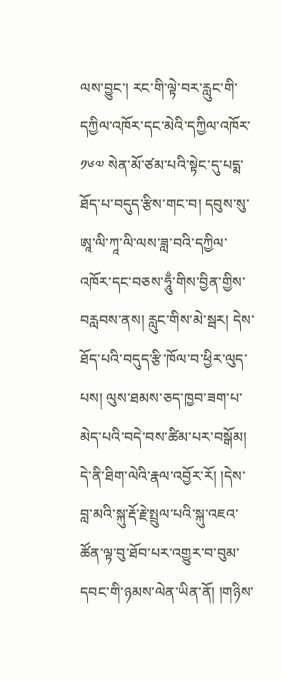ལས་བྱུང་། རང་གི་ལྟེ་བར་རླུང་གི་དཀྱིལ་འཁོར་དང་མེའི་དཀྱིལ་འཁོར་
༡༦༧ སེན་མོ་ཙམ་པའི་སྟེང་དུ་པདྨ་ཐོད་པ་བདུད་རྩིས་གང་བ། དབུས་སུ་ཨཱ་ལི་ཀཱ་ལི་ལས་ཟླ་བའི་དཀྱིལ་འཁོར་དང་བཅས་ཧཱུྃ་གིས་བྱིན་གྱིས་བརླབས་ནས། རླུང་གིས་མེ་སྦར། དེས་ཐོད་པའི་བདུད་རྩི་ཁོལ་བ་ཕྱིར་ལུད་པས། ལུས་ཐམས་ཅད་ཁྱབ་ཟག་པ་མེད་པའི་བདེ་བས་ཚིམ་པར་བསྒོམ། དེ་ནི་ཐིག་ལེའི་རྣལ་འབྱོར་རོ། །དེས་བླ་མའི་སྐུ་རྡོ་རྗེ་སྤྲུལ་པའི་སྐུ་འཇའ་ཚོན་ལྟ་བུ་ཐོབ་པར་འགྱུར་བ་བུམ་དབང་གི་ཉམས་ལེན་ཡིན་ནོ། །གཉིས་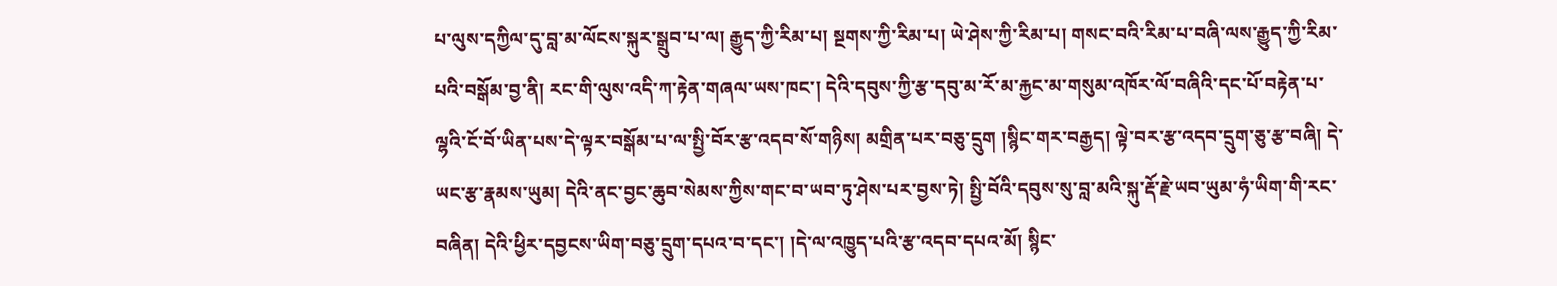པ་ལུས་དཀྱིལ་དུ་བླ་མ་ལོངས་སྐུར་སྒྲུབ་པ་ལ། རྒྱུད་ཀྱི་རིམ་པ། སྔགས་ཀྱི་རིམ་པ། ཡེ་ཤེས་ཀྱི་རིམ་པ། གསང་བའི་རིམ་པ་བཞི་ལས་རྒྱུད་ཀྱི་རིམ་པའི་བསྒོམ་བྱ་ནི། རང་གི་ལུས་འདི་ཀ་རྟེན་གཞལ་ཡས་ཁང་། དེའི་དབུས་ཀྱི་རྩ་དབུ་མ་རོ་མ་རྐྱང་མ་གསུམ་འཁོར་ལོ་བཞིའི་དང་པོ་བརྟེན་པ་ལྷའི་ངོ་བོ་ཡིན་པས་དེ་ལྟར་བསྒོམ་པ་ལ་སྤྱི་བོར་རྩ་འདབ་སོ་གཉིས། མགྲིན་པར་བཅུ་དྲུག །སྙིང་གར་བརྒྱད། ལྟེ་བར་རྩ་འདབ་དྲུག་ཅུ་རྩ་བཞི། དེ་ཡང་རྩ་རྣམས་ཡུམ། དེའི་ནང་བྱང་ཆུབ་སེམས་ཀྱིས་གང་བ་ཡབ་ཏུ་ཤེས་པར་བྱས་ཏེ། སྤྱི་བོའི་དབུས་སུ་བླ་མའི་སྐུ་རྡོ་རྗེ་ཡབ་ཡུམ་ཧཾ་ཡིག་གི་རང་བཞིན། དེའི་ཕྱིར་དབྱངས་ཡིག་བཅུ་དྲུག་དཔའ་བ་དང་། །དེ་ལ་འཁྱུད་པའི་རྩ་འདབ་དཔའ་མོ། སྙིང་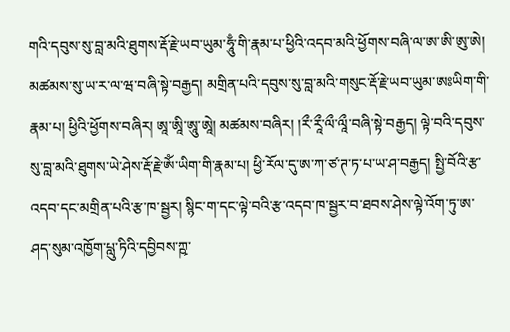གའི་དབུས་སུ་བླ་མའི་ཐུགས་རྡོ་རྗེ་ཡབ་ཡུམ་ཧཱུྃ་གི་རྣམ་པ་ཕྱིའི་འདབ་མའི་ཕྱོགས་བཞི་ལ་ཨ་ཨི་ཨུ་ཨེ། མཚམས་སུ་ཡ་ར་ལ་ཝ་བཞི་སྟེ་བརྒྱད། མགྲིན་པའི་དབུས་སུ་བླ་མའི་གསུང་རྡོ་རྗེ་ཡབ་ཡུམ་ཨཿཡིག་གི་རྣམ་པ། ཕྱིའི་ཕྱོགས་བཞིར། ཨཱ་ཨཱི་ཨཱུ་ཨཱེ། མཚམས་བཞིར། །རྀ་རཱྀ་ལྀ་ལཱྀ་བཞི་སྟེ་བརྒྱད། ལྟེ་བའི་དབུས་སུ་བླ་མའི་ཐུགས་ཡེ་ཤེས་རྡོ་རྗེ་ༀ་ཡིག་གི་རྣམ་པ། ཕྱི་རོལ་དུ་ཨ་ཀ་ཙ་ཊ་ཏ་པ་ཡ་ཤ་བརྒྱད། སྤྱི་བོའི་རྩ་འདབ་དང་མགྲིན་པའི་རྩ་ཁ་སྦྱར། སྙིང་ག་དང་ལྟེ་བའི་རྩ་འདབ་ཁ་སྦྱར་བ་ཐབས་ཤེས་ལྟེ་འོག་ཏུ་ཨ་ཤད་སུམ་འཁྱོག་པླུ་ཏིའི་དབྱིབས་ཀྵ་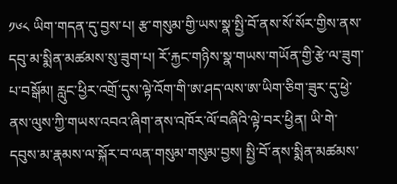༡༦༨ ཡིག་གདན་དུ་བྱས་པ། རྩ་གསུམ་གྱི་ཡས་སྣ་སྤྱི་བོ་ནས་སོ་སོར་གྱིས་ནས་དབུ་མ་སྨིན་མཚམས་སུ་ཟུག་པ། རོ་རྐྱང་གཉིས་སྣ་གཡས་གཡོན་གྱི་རྩེ་ལ་ཟུག་པ་བསྒོམ། རླུང་ཕྱིར་འགྲོ་དུས་ལྟེ་འོག་གི་ཨ་ཤད་ལས་ཨ་ཡིག་ཅིག་ཟུར་དུ་ཕྱེ་ནས་ལུས་ཀྱི་གཡས་འབའ་ཞིག་ནས་འཁོར་ལོ་བཞིའི་ལྟེ་བར་ཕྱིན། ཡི་གེ་དབུས་མ་རྣམས་ལ་སྐོར་བ་ལན་གསུམ་གསུམ་བྱས། སྤྱི་བོ་ནས་སྨིན་མཚམས་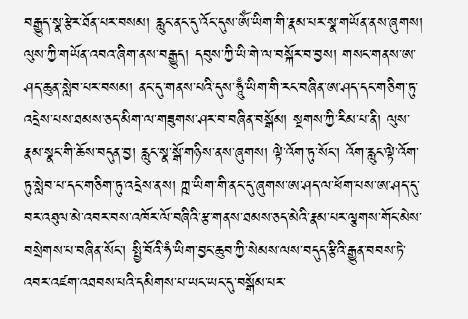བརྒྱུད་སྣ་རྩེར་ཐོན་པར་བསམ། རླུང་ནང་དུ་འོང་དུས་ༀ་ཡིག་གི་རྣམ་པར་སྣ་གཡོན་ནས་ཞུགས། ལུས་ཀྱི་གཡོན་འབའ་ཞིག་ནས་བརྒྱུད། དབུས་ཀྱི་ཡི་གེ་ལ་བསྐོར་བ་བྱས། གསང་གནས་ཨ་ཤད་ཆུན་སླེབ་པར་བསམ། ནང་དུ་གནས་པའི་དུས་ཧཱུྃ་ཡིག་གི་རང་བཞིན་ཨ་ཤད་དང་གཅིག་ཏུ་འདྲེས་པས་ཐམས་ཅད་མིག་ལ་གཟུགས་ཤར་བ་བཞིན་བསྒོམ། སྔགས་ཀྱི་རིམ་པ་ནི། ལུས་རྣམ་སྣང་གི་ཆོས་བདུན་བྱ། རླུང་སྣ་སྒོ་གཉིས་ནས་ཞུགས། ལྟེ་འོག་ཏུ་སོང་། འོག་རླུང་ལྟེ་འོག་ཏུ་སླེབ་པ་དང་གཅིག་ཏུ་འདྲེས་ནས། ཀྵ་ཡིག་གི་ནང་དུ་ཞུགས་ཨ་ཤད་ལ་ཕོག་པས་ཨ་ཤད་དུ་བར་འཐུལ་མེ་འབར་བས་འཁོར་ལོ་བཞིའི་རྩ་གནས་ཐམས་ཅད་མེའི་རྣམ་པར་ལྕགས་གོང་མེས་བསྲེགས་པ་བཞིན་སོང་། སྤྱི་བོའི་ཧཾ་ཡིག་བྱང་ཆུབ་ཀྱི་སེམས་ལས་བདུད་རྩིའི་རྒྱུན་བབས་ཏེ་འབར་འཛག་འཐབས་པའི་དམིགས་པ་ཡང་ཡང་དུ་བསྒོམ་པར་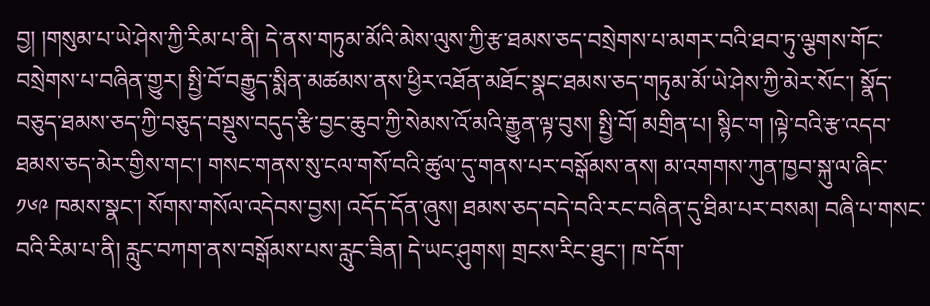བྱ། །གསུམ་པ་ཡེ་ཤེས་ཀྱི་རིམ་པ་ནི། དེ་ནས་གཏུམ་མོའི་མེས་ལུས་ཀྱི་རྩ་ཐམས་ཅད་བསྲེགས་པ་མགར་བའི་ཐབ་ཏུ་ལྕགས་གོང་བསྲེགས་པ་བཞིན་གྱུར། སྤྱི་བོ་བརྒྱུད་སྨིན་མཚམས་ནས་ཕྱིར་འཐོན་མཐོང་སྣང་ཐམས་ཅད་གཏུམ་མོ་ཡེ་ཤེས་ཀྱི་མེར་སོང་། སྣོད་བཅུད་ཐམས་ཅད་ཀྱི་བཅུད་བསྡུས་བདུད་རྩི་བྱང་ཆུབ་ཀྱི་སེམས་འོ་མའི་རྒྱུན་ལྟ་བུས། སྤྱི་བོ། མགྲིན་པ། སྙིང་ག །ལྟེ་བའི་རྩ་འདབ་ཐམས་ཅད་མེར་གྱིས་གང་། གསང་གནས་སུ་ངལ་གསོ་བའི་ཚུལ་དུ་གནས་པར་བསྒོམས་ནས། མ་འགགས་ཀུན་ཁྱབ་སྐུ་ལ་ཞིང་
༡༦༩ ཁམས་སྣང་། སོགས་གསོལ་འདེབས་བྱས། འདོད་དོན་ཞུས། ཐམས་ཅད་བདེ་བའི་རང་བཞིན་དུ་ཐིམ་པར་བསམ། བཞི་པ་གསང་བའི་རིམ་པ་ནི། རླུང་བཀག་ནས་བསྒོམས་པས་རླུང་ཟིན། དེ་ཡང་ཤུགས། གྲངས་རིང་ཐུང་། ཁ་དོག་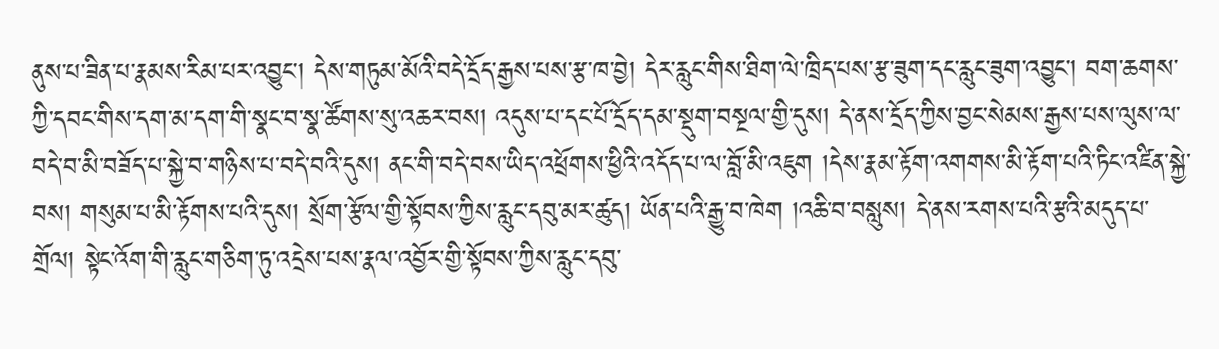ནུས་པ་ཟིན་པ་རྣམས་རིམ་པར་འབྱུང་། དེས་གཏུམ་མོའི་བདེ་དྲོད་རྒྱས་པས་རྩ་ཁ་བྱེ། དེར་རླུང་གིས་ཐིག་ལེ་ཁྲིད་པས་རྩ་ཟུག་དང་རླུང་ཟུག་འབྱུང་། བག་ཆགས་ཀྱི་དབང་གིས་དག་མ་དག་གི་སྣང་བ་སྣ་ཚོགས་སུ་འཆར་བས། འདུས་པ་དང་པོ་དྲོད་དམ་སྡུག་བསྔལ་གྱི་དུས། དེ་ནས་དྲོད་ཀྱིས་བྱང་སེམས་རྒྱས་པས་ལུས་ལ་བདེ་བ་མི་བཟོད་པ་སྐྱེ་བ་གཉིས་པ་བདེ་བའི་དུས། ནང་གི་བདེ་བས་ཡིད་འཕྲོགས་ཕྱིའི་འདོད་པ་ལ་བློ་མི་འཇུག །དེས་རྣམ་རྟོག་འགགས་མི་རྟོག་པའི་ཏིང་འཛིན་སྐྱེ་བས། གསུམ་པ་མི་རྟོགས་པའི་དུས། སྲོག་རྩོལ་གྱི་སྟོབས་ཀྱིས་རླུང་དབུ་མར་ཚུད། ཡོན་པའི་རྒྱུ་བ་ཁེག །འཆི་བ་བསླུས། དེ་ནས་རགས་པའི་རྩའི་མདུད་པ་གྲོལ། སྟེང་འོག་གི་རླུང་གཅིག་ཏུ་འདྲེས་པས་རྣལ་འབྱོར་གྱི་སྟོབས་ཀྱིས་རླུང་དབུ་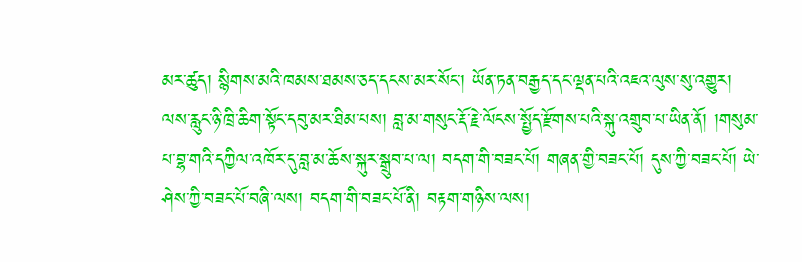མར་ཚུད། སྙིགས་མའི་ཁམས་ཐམས་ཅད་དངས་མར་སོང་། ཡོན་ཏན་བརྒྱད་དང་ལྡན་པའི་འཇའ་ལུས་སུ་འགྱུར། ལས་རླུང་ཉི་ཁྲི་ཆིག་སྟོང་དབུ་མར་ཐིམ་པས། བླ་མ་གསུང་རྡོ་རྗེ་ལོངས་སྤྱོད་རྫོགས་པའི་སྐུ་འགྲུབ་པ་ཡིན་ནོ། །གསུམ་པ་བྷ་གའི་དཀྱིལ་འཁོར་དུ་བླ་མ་ཆོས་སྐུར་སྒྲུབ་པ་ལ། བདག་གི་བཟང་པོ། གཞན་གྱི་བཟང་པོ། དུས་ཀྱི་བཟང་པོ། ཡེ་ཤེས་ཀྱི་བཟང་པོ་བཞི་ལས། བདག་གི་བཟང་པོ་ནི། བརྟག་གཉིས་ལས།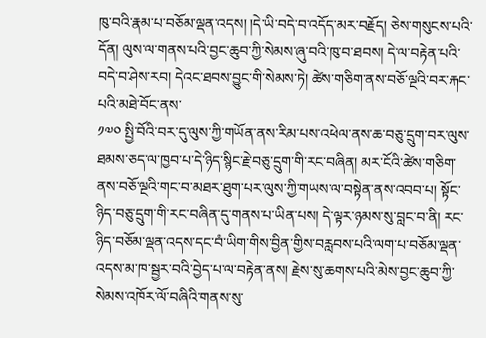ཁུ་བའི་རྣམ་པ་བཅོམ་ལྡན་འདས། །དེ་ཡི་བདེ་བ་འདོད་མར་བརྗོད། ཅེས་གསུངས་པའི་དོན། ལུས་ལ་གནས་པའི་བྱང་ཆུབ་ཀྱི་སེམས་ཞུ་བའི་ཁུ་བ་ཐབས། དེ་ལ་བརྟེན་པའི་བདེ་བ་ཤེས་རབ། དེའང་ཐབས་བྱུང་གི་སེམས་ཏེ། ཚེས་གཅིག་ནས་བཅོ་ལྔའི་བར་རྐང་པའི་མཐེ་བོང་ནས་
༡༧༠ སྤྱི་བོའི་བར་དུ་ལུས་ཀྱི་གཡོན་ནས་རིམ་པས་འཕེལ་ནས་ཆ་བཅུ་དྲུག་བར་ལུས་ཐམས་ཅད་ལ་ཁྱབ་པ་དེ་ཉིད་སྙིང་རྗེ་བཅུ་དྲུག་གི་རང་བཞིན། མར་ངོའི་ཚེས་གཅིག་ནས་བཅོ་ལྔའི་གང་བ་མཐར་ཐུག་པར་ལུས་ཀྱི་གཡས་ལ་བསྟེན་ནས་འབབ་པ། སྟོང་ཉིད་བཅུ་དྲུག་གི་རང་བཞིན་དུ་གནས་པ་ཡིན་པས། དེ་ལྟར་ཉམས་སུ་བླང་བ་ནི། རང་ཉིད་བཅོམ་ལྡན་འདས་དང་བཾ་ཡིག་གིས་བྱིན་གྱིས་བརླབས་པའི་ལག་པ་བཅོམ་ལྡན་འདས་མ་ཁ་སྦྱར་བའི་བྱེད་པ་ལ་བརྟེན་ནས། རྗེས་སུ་ཆགས་པའི་མེས་བྱང་ཆུབ་ཀྱི་སེམས་འཁོར་ལོ་བཞིའི་གནས་སུ་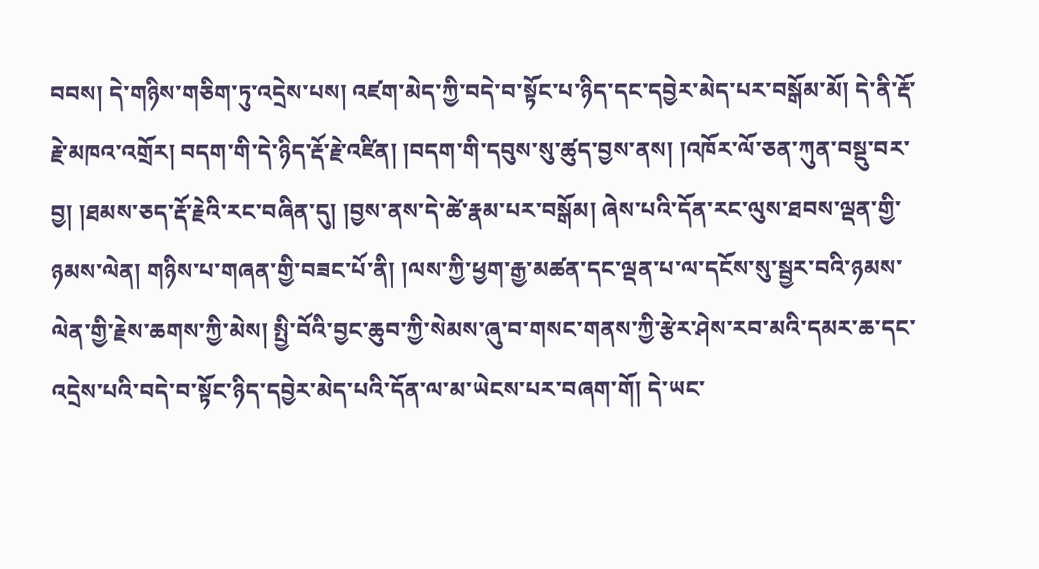བབས། དེ་གཉིས་གཅིག་ཏུ་འདྲེས་པས། འཛག་མེད་ཀྱི་བདེ་བ་སྟོང་པ་ཉིད་དང་དབྱེར་མེད་པར་བསྒོམ་མོ། དེ་ནི་རྡོ་རྗེ་མཁའ་འགྲོར། བདག་གི་དེ་ཉིད་རྡོ་རྗེ་འཛིན། །བདག་གི་དབུས་སུ་ཚུད་བྱས་ནས། །འཁོར་ལོ་ཅན་ཀུན་བསྡུ་བར་བྱ། །ཐམས་ཅད་རྡོ་རྗེའི་རང་བཞིན་དུ། །བྱས་ནས་དེ་ཚེ་རྣམ་པར་བསྒོམ། ཞེས་པའི་དོན་རང་ལུས་ཐབས་ལྡན་གྱི་ཉམས་ལེན། གཉིས་པ་གཞན་གྱི་བཟང་པོ་ནི། །ལས་ཀྱི་ཕྱག་རྒྱ་མཚན་དང་ལྡན་པ་ལ་དངོས་སུ་སྦྱར་བའི་ཉམས་ལེན་གྱི་རྗེས་ཆགས་ཀྱི་མེས། སྤྱི་བོའི་བྱང་ཆུབ་ཀྱི་སེམས་ཞུ་བ་གསང་གནས་ཀྱི་རྩེར་ཤེས་རབ་མའི་དམར་ཆ་དང་འདྲེས་པའི་བདེ་བ་སྟོང་ཉིད་དབྱེར་མེད་པའི་དོན་ལ་མ་ཡེངས་པར་བཞག་གོ། དེ་ཡང་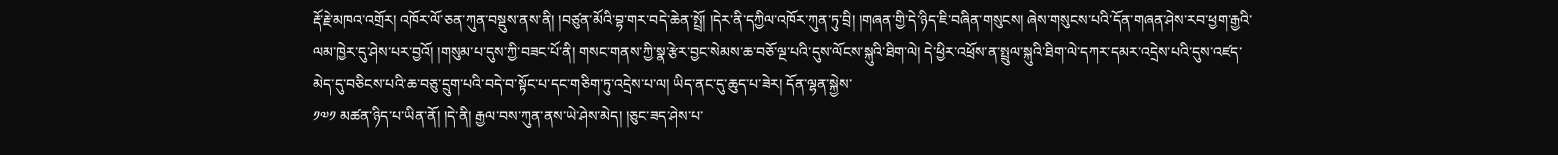རྡོ་རྗེ་མཁའ་འགྲོར། འཁོར་ལོ་ཅན་ཀུན་བསྡུས་ནས་ནི། །བཙུན་མོའི་བྷ་གར་བདེ་ཆེན་སྤྲོ། །དེར་ནི་དཀྱིལ་འཁོར་ཀུན་ཏུ་བྲི། །གཞན་གྱི་དེ་ཉིད་ཇི་བཞིན་གསུངས། ཞེས་གསུངས་པའི་དོན་གཞན་ཤེས་རབ་ཕྱག་རྒྱའི་ལམ་ཁྱེར་དུ་ཤེས་པར་བྱའོ། །གསུམ་པ་དུས་ཀྱི་བཟང་པོ་ནི། གསང་གནས་ཀྱི་སྣ་རྩེར་བྱང་སེམས་ཆ་བཅོ་ལྔ་པའི་དུས་ལོངས་སྐུའི་ཐིག་ལེ། དེ་ཕྱིར་འཕྲོས་ན་སྤྲུལ་སྐུའི་ཐིག་ལེ་དཀར་དམར་འདྲེས་པའི་དུས་འཛད་མེད་དུ་བཅིངས་པའི་ཆ་བཅུ་དྲུག་པའི་བདེ་བ་སྟོང་པ་དང་གཅིག་ཏུ་འདྲེས་པ་ལ། ཡིད་ནང་དུ་ཆུད་པ་ཟེར། དོན་ལྷན་སྐྱེས་
༡༧༡ མཚན་ཉིད་པ་ཡིན་ནོ། །དེ་ནི། རྒྱལ་བས་ཀུན་ནས་ཡེ་ཤེས་མེད། །ཅུང་ཟད་ཤེས་པ་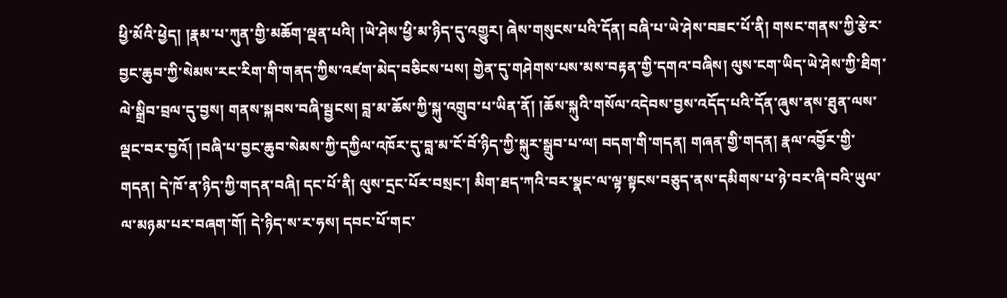ཕྱི་མོའི་ཕྱེད། །རྣམ་པ་ཀུན་གྱི་མཆོག་ལྡན་པའི། །ཡེ་ཤེས་ཕྱི་མ་ཉིད་དུ་འགྱུར། ཞེས་གསུངས་པའི་དོན། བཞི་པ་ཡེ་ཤེས་བཟང་པོ་ནི། གསང་གནས་ཀྱི་རྩེར་བྱང་ཆུབ་ཀྱི་སེམས་རང་རིག་གི་གནད་ཀྱིས་འཛག་མེད་བཅིངས་པས། གྱེན་དུ་གཤེགས་པས་མས་བརྟན་གྱི་དགའ་བཞིས། ལུས་ངག་ཡིད་ཡེ་ཤེས་ཀྱི་ཐིག་ལེ་སྒྲིབ་བྲལ་དུ་བྱས། གནས་སྐབས་བཞི་སྦྱངས། བླ་མ་ཆོས་ཀྱི་སྐུ་འགྲུབ་པ་ཡིན་ནོ། །ཆོས་སྐུའི་གསོལ་འདེབས་བྱས་འདོད་པའི་དོན་ཞུས་ནས་ཐུན་ལས་ལྡང་བར་བྱའོ། །བཞི་པ་བྱང་ཆུབ་སེམས་ཀྱི་དཀྱིལ་འཁོར་དུ་བླ་མ་ངོ་བོ་ཉིད་ཀྱི་སྐུར་སྒྲུབ་པ་ལ། བདག་གི་གདན། གཞན་གྱི་གདན། རྣལ་འབྱོར་གྱི་གདན། དེ་ཁོ་ན་ཉིད་ཀྱི་གདན་བཞི། དང་པོ་ནི། ལུས་དྲང་པོར་བསྲང་། མིག་ཐད་ཀའི་བར་སྣང་ལ་ལྟ་སྟངས་བཅུད་ནས་དམིགས་པ་ཉེ་བར་ཞི་བའི་ཡུལ་ལ་མཉམ་པར་བཞག་གོ། དེ་ཉིད་ས་ར་ཧས། དབང་པོ་གང་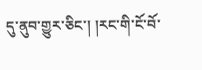དུ་ནུབ་གྱུར་ཅིང་། །རང་གི་ངོ་བོ་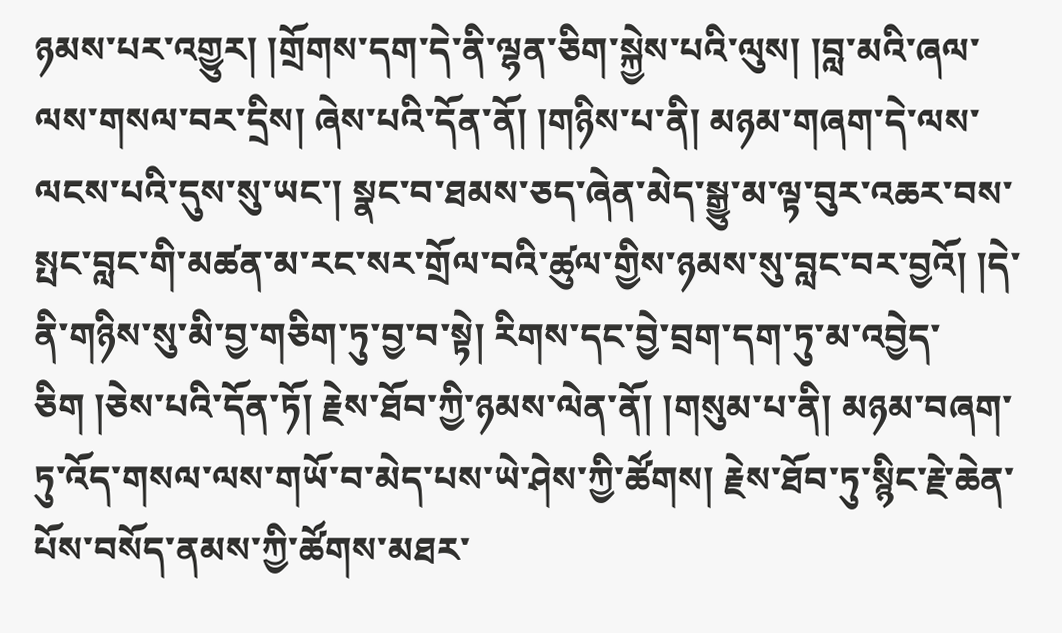ཉམས་པར་འགྱུར། །གྲོགས་དག་དེ་ནི་ལྷན་ཅིག་སྐྱེས་པའི་ལུས། །བླ་མའི་ཞལ་ལས་གསལ་བར་དྲིས། ཞེས་པའི་དོན་ནོ། །གཉིས་པ་ནི། མཉམ་གཞག་དེ་ལས་ལངས་པའི་དུས་སུ་ཡང་། སྣང་བ་ཐམས་ཅད་ཞེན་མེད་སྒྱུ་མ་ལྟ་བུར་འཆར་བས་སྤང་བླང་གི་མཚན་མ་རང་སར་གྲོལ་བའི་ཚུལ་གྱིས་ཉམས་སུ་བླང་བར་བྱའོ། །དེ་ནི་གཉིས་སུ་མི་བྱ་གཅིག་ཏུ་བྱ་བ་སྟེ། རིགས་དང་བྱེ་བྲག་དག་ཏུ་མ་འབྱེད་ཅིག །ཅེས་པའི་དོན་ཏོ། རྗེས་ཐོབ་ཀྱི་ཉམས་ལེན་ནོ། །གསུམ་པ་ནི། མཉམ་བཞག་ཏུ་འོད་གསལ་ལས་གཡོ་བ་མེད་པས་ཡེ་ཤེས་ཀྱི་ཚོགས། རྗེས་ཐོབ་ཏུ་སྙིང་རྗེ་ཆེན་པོས་བསོད་ནམས་ཀྱི་ཚོགས་མཐར་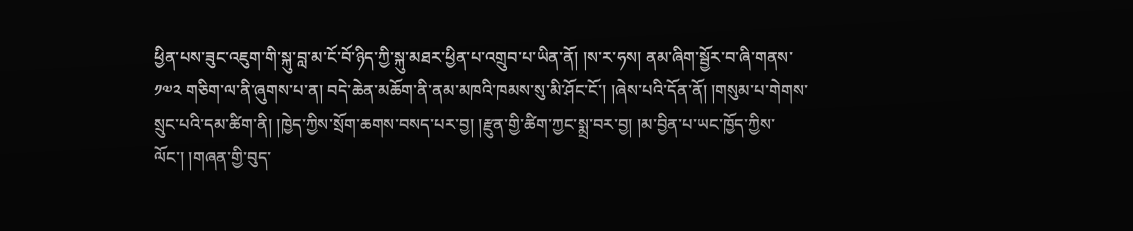ཕྱིན་པས་ཟུང་འཇུག་གི་སྐུ་བླ་མ་ངོ་བོ་ཉིད་ཀྱི་སྐུ་མཐར་ཕྱིན་པ་འགྲུབ་པ་ཡིན་ནོ། །ས་ར་ཧས། ནམ་ཞིག་སྦྱོར་བ་ཞི་གནས་
༡༧༢ གཅིག་ལ་ནི་ཞུགས་པ་ན། བདེ་ཆེན་མཆོག་ནི་ནམ་མཁའི་ཁམས་སུ་མི་ཤོང་ངོ་། །ཞེས་པའི་དོན་ནོ། །གསུམ་པ་གེགས་སྲུང་པའི་དམ་ཚིག་ནི། །ཁྱེད་ཀྱིས་སྲོག་ཆགས་བསད་པར་བྱ། །རྫུན་གྱི་ཚིག་ཀྱང་སྨྲ་བར་བྱ། །མ་བྱིན་པ་ཡང་ཁྱོད་ཀྱིས་ལོང་། །གཞན་གྱི་བུད་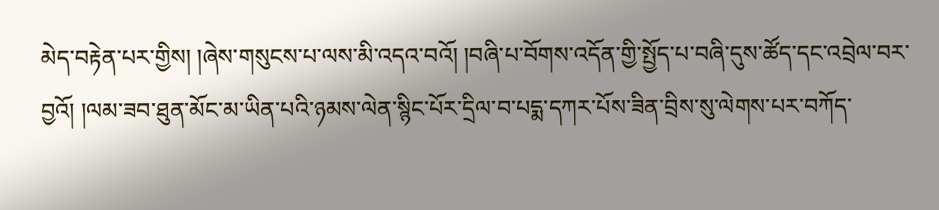མེད་བརྟེན་པར་གྱིས། །ཞེས་གསུངས་པ་ལས་མི་འདའ་བའོ། །བཞི་པ་བོགས་འདོན་གྱི་སྤྱོད་པ་བཞི་དུས་ཚོད་དང་འབྲེལ་བར་བྱའོ། །ལམ་ཟབ་ཐུན་མོང་མ་ཡིན་པའི་ཉམས་ལེན་སྙིང་པོར་དྲིལ་བ་པདྨ་དཀར་པོས་ཟིན་བྲིས་སུ་ལེགས་པར་བཀོད་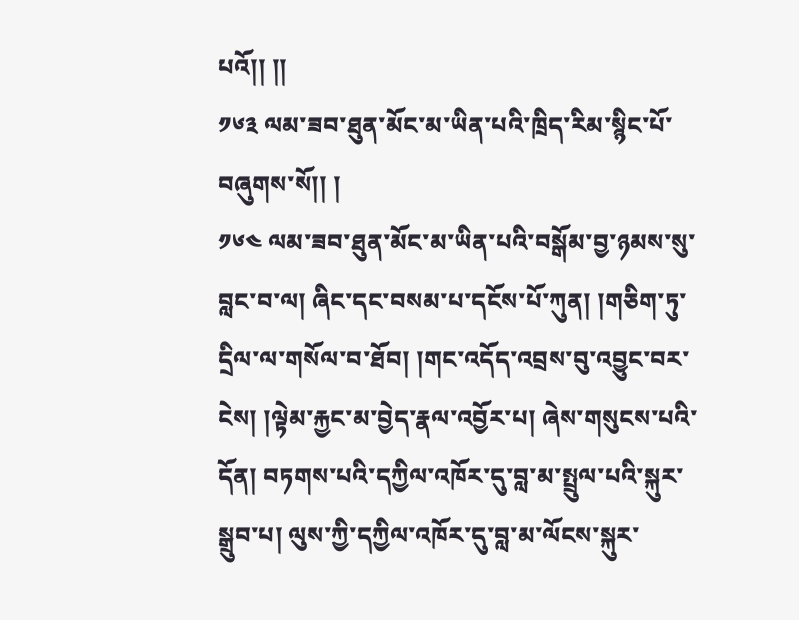པའོ།། །།
༡༦༣ ལམ་ཟབ་ཐུན་མོང་མ་ཡིན་པའི་ཁྲིད་རིམ་སྙིང་པོ་བཞུགས་སོ།། །
༡༦༤ ལམ་ཟབ་ཐུན་མོང་མ་ཡིན་པའི་བསྒོམ་བྱ་ཉམས་སུ་བླང་བ་ལ། ཞིང་དང་བསམ་པ་དངོས་པོ་ཀུན། །གཅིག་ཏུ་དྲིལ་ལ་གསོལ་བ་ཐོབ། །གང་འདོད་འབྲས་བུ་འབྱུང་བར་ངེས། །ལྟེམ་རྐྱང་མ་བྱེད་རྣལ་འབྱོར་པ། ཞེས་གསུངས་པའི་དོན། བཏགས་པའི་དཀྱིལ་འཁོར་དུ་བླ་མ་སྤྲུལ་པའི་སྐུར་སྒྲུབ་པ། ལུས་ཀྱི་དཀྱིལ་འཁོར་དུ་བླ་མ་ལོངས་སྐུར་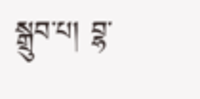སྒྲུབ་པ། བྷ་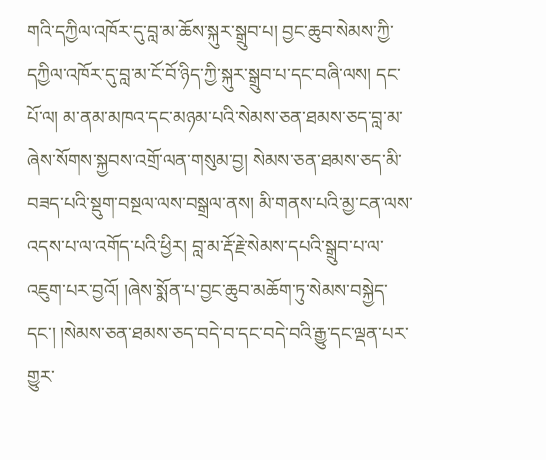གའི་དཀྱིལ་འཁོར་དུ་བླ་མ་ཆོས་སྐུར་སྒྲུབ་པ། བྱང་ཆུབ་སེམས་ཀྱི་དཀྱིལ་འཁོར་དུ་བླ་མ་ངོ་བོ་ཉིད་ཀྱི་སྐུར་སྒྲུབ་པ་དང་བཞི་ལས། དང་པོ་ལ། མ་ནམ་མཁའ་དང་མཉམ་པའི་སེམས་ཅན་ཐམས་ཅད་བླ་མ་ཞེས་སོགས་སྐྱབས་འགྲོ་ལན་གསུམ་བྱ། སེམས་ཅན་ཐམས་ཅད་མི་བཟད་པའི་སྡུག་བསྔལ་ལས་བསྒྲལ་ནས། མི་གནས་པའི་མྱ་ངན་ལས་འདས་པ་ལ་འགོད་པའི་ཕྱིར། བླ་མ་རྡོ་རྗེ་སེམས་དཔའི་སྒྲུབ་པ་ལ་འཇུག་པར་བྱའོ། །ཞེས་སྨོན་པ་བྱང་ཆུབ་མཆོག་ཏུ་སེམས་བསྐྱེད་དང་། །སེམས་ཅན་ཐམས་ཅད་བདེ་བ་དང་བདེ་བའི་རྒྱུ་དང་ལྡན་པར་གྱུར་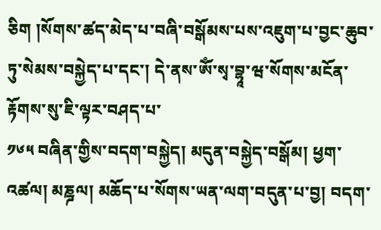ཅིག །སོགས་ཚད་མེད་པ་བཞི་བསྒོམས་པས་འཇུག་པ་བྱང་ཆུབ་ཏུ་སེམས་བསྐྱེད་པ་དང་། དེ་ནས་ༀ་སྭ་བྷཱ་ཝ་སོགས་མངོན་རྟོགས་སུ་ཇི་ལྟར་བཤད་པ་
༡༦༥ བཞིན་གྱིས་བདག་བསྐྱེད། མདུན་བསྐྱེད་བསྒོམ། ཕྱག་འཚལ། མཎྜལ། མཆོད་པ་སོགས་ཡན་ལག་བདུན་པ་བྱ། བདག་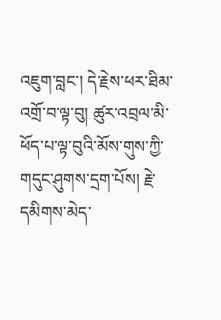འཇུག་བླང་། དེ་རྗེས་ཕར་ཐིམ་འགྲོ་བ་ལྟ་བུ། ཚུར་འབྲལ་མི་ཕོད་པ་ལྟ་བུའི་མོས་གུས་ཀྱི་གདུང་ཤུགས་དྲག་པོས། རྗེ་དམིགས་མེད་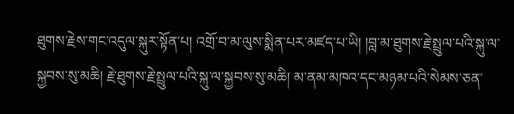ཐུགས་རྗེས་གང་འདུལ་སྐུར་སྟོན་པ། འགྲོ་བ་མ་ལུས་སྨིན་པར་མཛད་པ་ཡི། །བླ་མ་ཐུགས་རྗེ་སྤྲུལ་པའི་སྐུ་ལ་སྐྱབས་སུ་མཆི། རྗེ་ཐུགས་རྗེ་སྤྲུལ་པའི་སྐུ་ལ་སྐྱབས་སུ་མཆི། མ་ནམ་མཁའ་དང་མཉམ་པའི་སེམས་ཅན་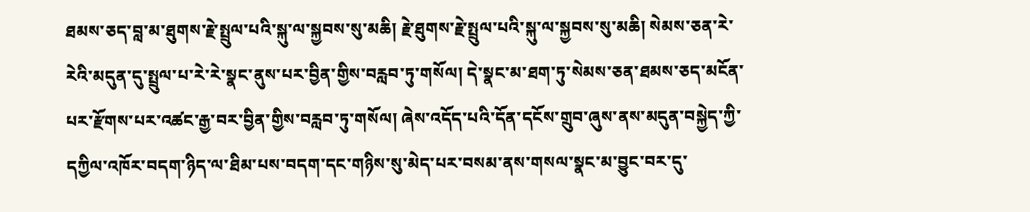ཐམས་ཅད་བླ་མ་ཐུགས་རྗེ་སྤྲུལ་པའི་སྐུ་ལ་སྐྱབས་སུ་མཆི། རྗེ་ཐུགས་རྗེ་སྤྲུལ་པའི་སྐུ་ལ་སྐྱབས་སུ་མཆི། སེམས་ཅན་རེ་རེའི་མདུན་དུ་སྤྲུལ་པ་རེ་རེ་སྣང་ནུས་པར་བྱིན་གྱིས་བརླབ་ཏུ་གསོལ། དེ་སྣང་མ་ཐག་ཏུ་སེམས་ཅན་ཐམས་ཅད་མངོན་པར་རྫོགས་པར་འཚང་རྒྱ་བར་བྱིན་གྱིས་བརླབ་ཏུ་གསོལ། ཞེས་འདོད་པའི་དོན་དངོས་གྲུབ་ཞུས་ནས་མདུན་བསྐྱེད་ཀྱི་དཀྱིལ་འཁོར་བདག་ཉིད་ལ་ཐིམ་པས་བདག་དང་གཉིས་སུ་མེད་པར་བསམ་ནས་གསལ་སྣང་མ་བྱུང་བར་དུ་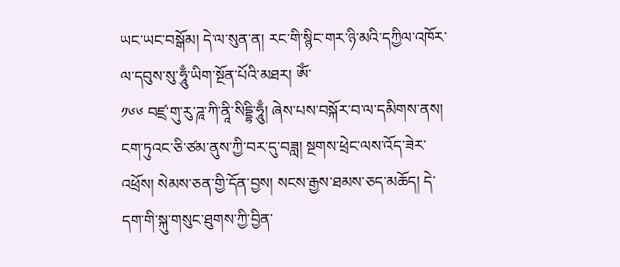ཡང་ཡང་བསྒོམ། དེ་ལ་སུན་ན། རང་གི་སྙིང་གར་ཉི་མའི་དཀྱིལ་འཁོར་ལ་དབུས་སུ་ཧཱུྃ་ཡིག་སྔོན་པོའི་མཐར། ༀ་
༡༦༦ བཛྲ་གུ་རུ་ཌཱ་ཀི་ནཱི་སིདྡྷི་ཧཱུྃ། ཞེས་པས་བསྐོར་བ་ལ་དམིགས་ནས། ངག་ཏུའང་ཅི་ཙམ་ནུས་ཀྱི་བར་དུ་བཟླ། སྔགས་ཕྲེང་ལས་འོད་ཟེར་འཕྲོས། སེམས་ཅན་གྱི་དོན་བྱས། སངས་རྒྱས་ཐམས་ཅད་མཆོད། དེ་དག་གི་སྐུ་གསུང་ཐུགས་ཀྱི་བྱིན་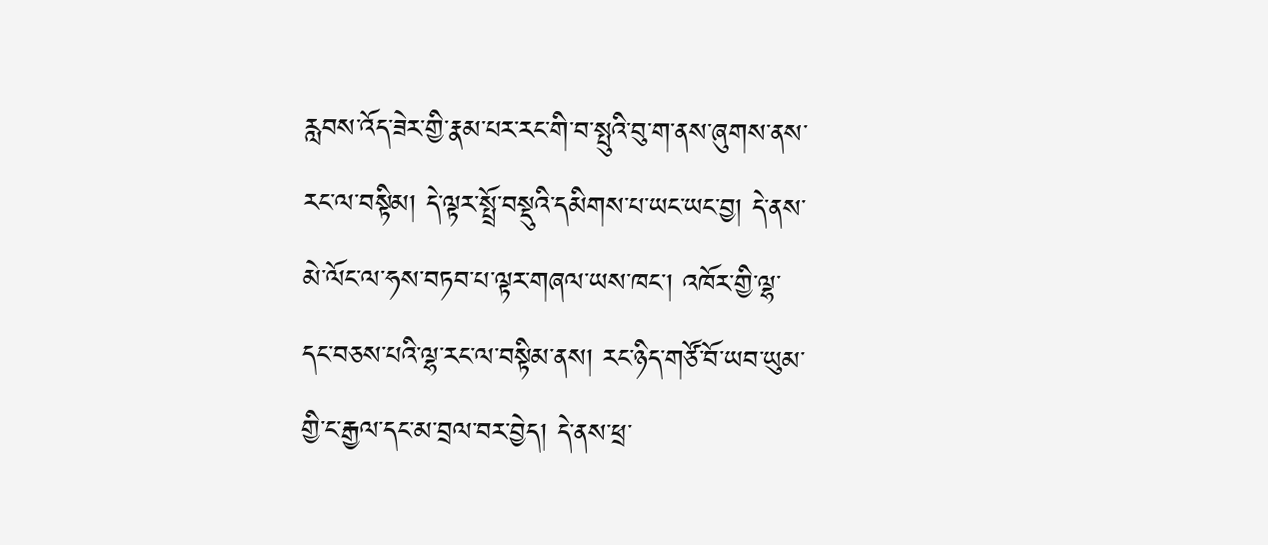རླབས་འོད་ཟེར་གྱི་རྣམ་པར་རང་གི་བ་སྤུའི་བུ་ག་ནས་ཞུགས་ནས་རང་ལ་བསྟིམ། དེ་ལྟར་སྤྲོ་བསྡུའི་དམིགས་པ་ཡང་ཡང་བྱ། དེ་ནས་མེ་ལོང་ལ་ཧས་བཏབ་པ་ལྟར་གཞལ་ཡས་ཁང་། འཁོར་གྱི་ལྷ་དང་བཅས་པའི་ལྷ་རང་ལ་བསྟིམ་ནས། རང་ཉིད་གཙོ་བོ་ཡབ་ཡུམ་གྱི་ང་རྒྱལ་དང་མ་བྲལ་བར་བྱེད། དེ་ནས་ཕྲ་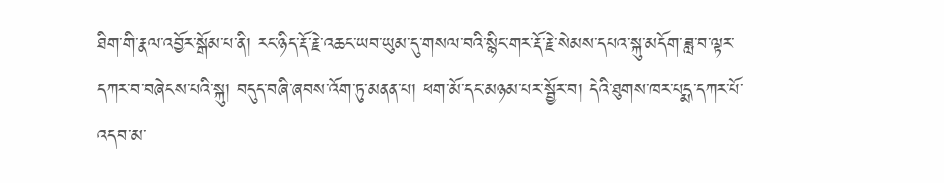ཐིག་གི་རྣལ་འབྱོར་སྒོམ་པ་ནི། རང་ཉིད་རྡོ་རྗེ་འཆང་ཡབ་ཡུམ་དུ་གསལ་བའི་སྙིང་གར་རྡོ་རྗེ་སེམས་དཔའ་སྐུ་མདོག་ཟླ་བ་ལྟར་དཀར་བ་བཞེངས་པའི་སྐུ། བདུད་བཞི་ཞབས་འོག་ཏུ་མནན་པ། ཕག་མོ་དང་མཉམ་པར་སྦྱོར་བ། དེའི་ཐུགས་ཁར་པདྨ་དཀར་པོ་འདབ་མ་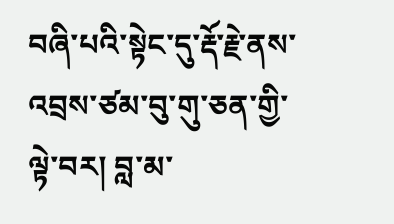བཞི་པའི་སྟེང་དུ་རྡོ་རྗེ་ནས་འབྲས་ཙམ་བུ་གུ་ཅན་གྱི་ལྟེ་བར། བླ་མ་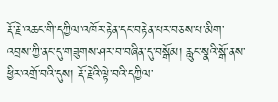རྡོ་རྗེ་འཆང་གི་དཀྱིལ་འཁོར་རྟེན་དང་བརྟེན་པར་བཅས་པ་མིག་འབྲས་ཀྱི་ནང་དུ་གཟུགས་ཤར་བ་བཞིན་དུ་བསྒོམ། རླུང་སྣའི་སྒོ་ནས་ཕྱིར་འགྲོ་བའི་དུས། རྡོ་རྗེའི་ལྟེ་བའི་དཀྱིལ་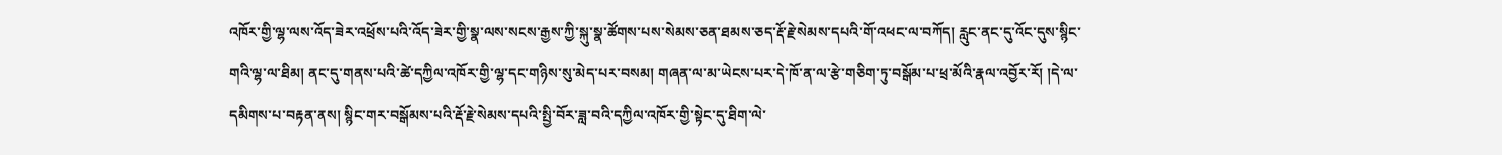འཁོར་གྱི་ལྷ་ལས་འོད་ཟེར་འཕྲོས་པའི་འོད་ཟེར་གྱི་སྣ་ལས་སངས་རྒྱས་ཀྱི་སྐུ་སྣ་ཚོགས་པས་སེམས་ཅན་ཐམས་ཅད་རྡོ་རྗེ་སེམས་དཔའི་གོ་འཕང་ལ་བཀོད། རླུང་ནང་དུ་འོང་དུས་སྙིང་གའི་ལྷ་ལ་ཐིམ། ནང་དུ་གནས་པའི་ཚེ་དཀྱིལ་འཁོར་གྱི་ལྷ་དང་གཉིས་སུ་མེད་པར་བསམ། གཞན་ལ་མ་ཡེངས་པར་དེ་ཁོ་ན་ལ་རྩེ་གཅིག་ཏུ་བསྒོམ་པ་ཕྲ་མོའི་རྣལ་འབྱོར་རོ། །དེ་ལ་དམིགས་པ་བརྟན་ནས། སྙིང་གར་བསྒོམས་པའི་རྡོ་རྗེ་སེམས་དཔའི་སྤྱི་བོར་ཟླ་བའི་དཀྱིལ་འཁོར་གྱི་སྟེང་དུ་ཐིག་ལེ་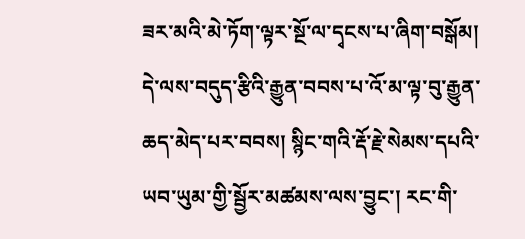ཟར་མའི་མེ་ཏོག་ལྟར་སྔོ་ལ་དྭངས་པ་ཞིག་བསྒོམ། དེ་ལས་བདུད་རྩིའི་རྒྱུན་བབས་པ་འོ་མ་ལྟ་བུ་རྒྱུན་ཆད་མེད་པར་བབས། སྙིང་གའི་རྡོ་རྗེ་སེམས་དཔའི་ཡབ་ཡུམ་གྱི་སྦྱོར་མཚམས་ལས་བྱུང་། རང་གི་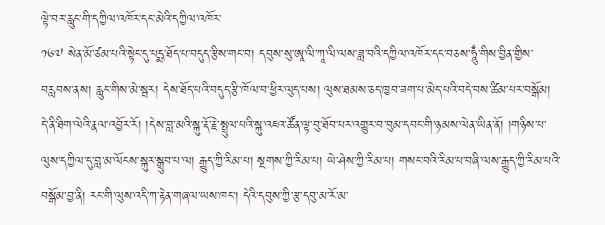ལྟེ་བར་རླུང་གི་དཀྱིལ་འཁོར་དང་མེའི་དཀྱིལ་འཁོར་
༡༦༧ སེན་མོ་ཙམ་པའི་སྟེང་དུ་པདྨ་ཐོད་པ་བདུད་རྩིས་གང་བ། དབུས་སུ་ཨཱ་ལི་ཀཱ་ལི་ལས་ཟླ་བའི་དཀྱིལ་འཁོར་དང་བཅས་ཧཱུྃ་གིས་བྱིན་གྱིས་བརླབས་ནས། རླུང་གིས་མེ་སྦར། དེས་ཐོད་པའི་བདུད་རྩི་ཁོལ་བ་ཕྱིར་ལུད་པས། ལུས་ཐམས་ཅད་ཁྱབ་ཟག་པ་མེད་པའི་བདེ་བས་ཚིམ་པར་བསྒོམ། དེ་ནི་ཐིག་ལེའི་རྣལ་འབྱོར་རོ། །དེས་བླ་མའི་སྐུ་རྡོ་རྗེ་སྤྲུལ་པའི་སྐུ་འཇའ་ཚོན་ལྟ་བུ་ཐོབ་པར་འགྱུར་བ་བུམ་དབང་གི་ཉམས་ལེན་ཡིན་ནོ། །གཉིས་པ་ལུས་དཀྱིལ་དུ་བླ་མ་ལོངས་སྐུར་སྒྲུབ་པ་ལ། རྒྱུད་ཀྱི་རིམ་པ། སྔགས་ཀྱི་རིམ་པ། ཡེ་ཤེས་ཀྱི་རིམ་པ། གསང་བའི་རིམ་པ་བཞི་ལས་རྒྱུད་ཀྱི་རིམ་པའི་བསྒོམ་བྱ་ནི། རང་གི་ལུས་འདི་ཀ་རྟེན་གཞལ་ཡས་ཁང་། དེའི་དབུས་ཀྱི་རྩ་དབུ་མ་རོ་མ་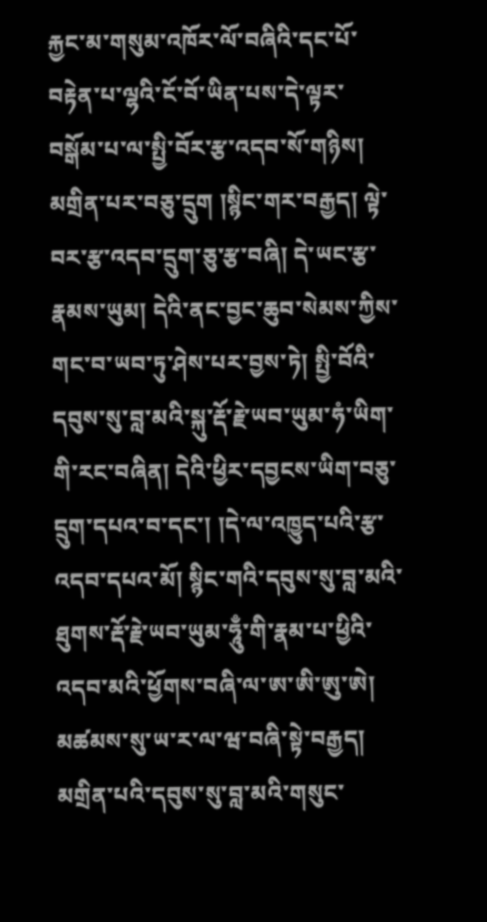རྐྱང་མ་གསུམ་འཁོར་ལོ་བཞིའི་དང་པོ་བརྟེན་པ་ལྷའི་ངོ་བོ་ཡིན་པས་དེ་ལྟར་བསྒོམ་པ་ལ་སྤྱི་བོར་རྩ་འདབ་སོ་གཉིས། མགྲིན་པར་བཅུ་དྲུག །སྙིང་གར་བརྒྱད། ལྟེ་བར་རྩ་འདབ་དྲུག་ཅུ་རྩ་བཞི། དེ་ཡང་རྩ་རྣམས་ཡུམ། དེའི་ནང་བྱང་ཆུབ་སེམས་ཀྱིས་གང་བ་ཡབ་ཏུ་ཤེས་པར་བྱས་ཏེ། སྤྱི་བོའི་དབུས་སུ་བླ་མའི་སྐུ་རྡོ་རྗེ་ཡབ་ཡུམ་ཧཾ་ཡིག་གི་རང་བཞིན། དེའི་ཕྱིར་དབྱངས་ཡིག་བཅུ་དྲུག་དཔའ་བ་དང་། །དེ་ལ་འཁྱུད་པའི་རྩ་འདབ་དཔའ་མོ། སྙིང་གའི་དབུས་སུ་བླ་མའི་ཐུགས་རྡོ་རྗེ་ཡབ་ཡུམ་ཧཱུྃ་གི་རྣམ་པ་ཕྱིའི་འདབ་མའི་ཕྱོགས་བཞི་ལ་ཨ་ཨི་ཨུ་ཨེ། མཚམས་སུ་ཡ་ར་ལ་ཝ་བཞི་སྟེ་བརྒྱད། མགྲིན་པའི་དབུས་སུ་བླ་མའི་གསུང་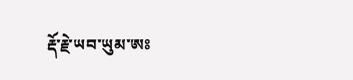རྡོ་རྗེ་ཡབ་ཡུམ་ཨཿ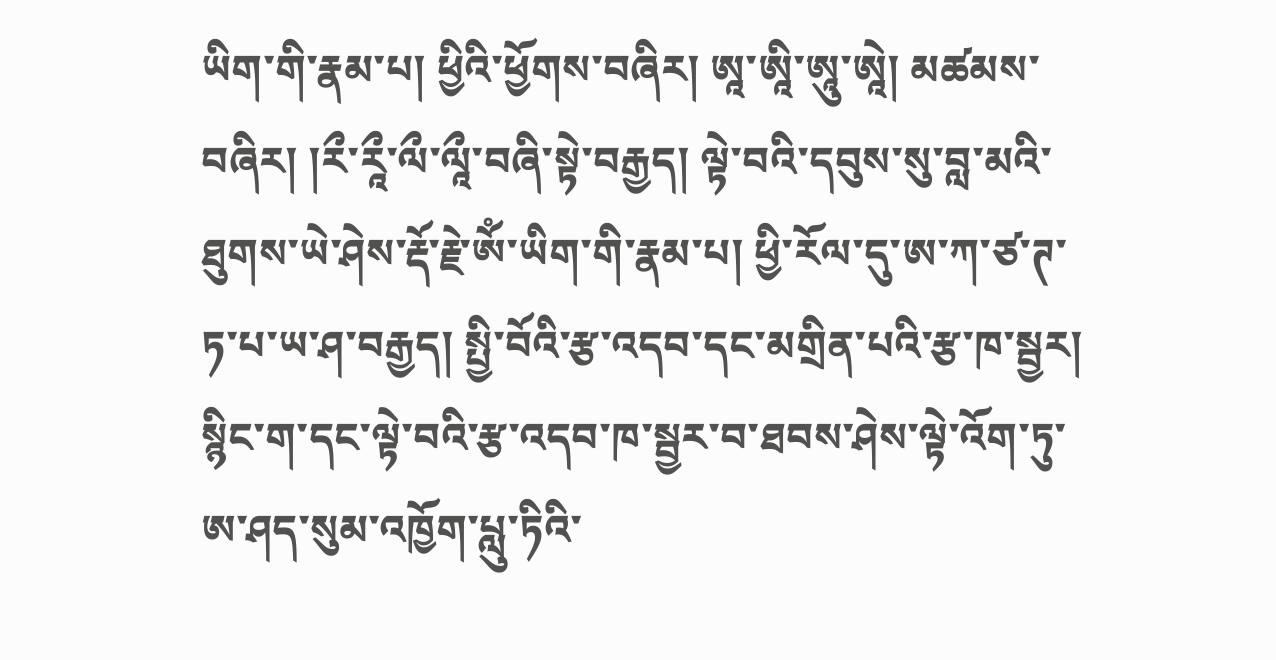ཡིག་གི་རྣམ་པ། ཕྱིའི་ཕྱོགས་བཞིར། ཨཱ་ཨཱི་ཨཱུ་ཨཱེ། མཚམས་བཞིར། །རྀ་རཱྀ་ལྀ་ལཱྀ་བཞི་སྟེ་བརྒྱད། ལྟེ་བའི་དབུས་སུ་བླ་མའི་ཐུགས་ཡེ་ཤེས་རྡོ་རྗེ་ༀ་ཡིག་གི་རྣམ་པ། ཕྱི་རོལ་དུ་ཨ་ཀ་ཙ་ཊ་ཏ་པ་ཡ་ཤ་བརྒྱད། སྤྱི་བོའི་རྩ་འདབ་དང་མགྲིན་པའི་རྩ་ཁ་སྦྱར། སྙིང་ག་དང་ལྟེ་བའི་རྩ་འདབ་ཁ་སྦྱར་བ་ཐབས་ཤེས་ལྟེ་འོག་ཏུ་ཨ་ཤད་སུམ་འཁྱོག་པླུ་ཏིའི་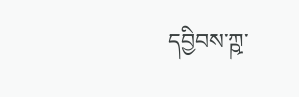དབྱིབས་ཀྵ་